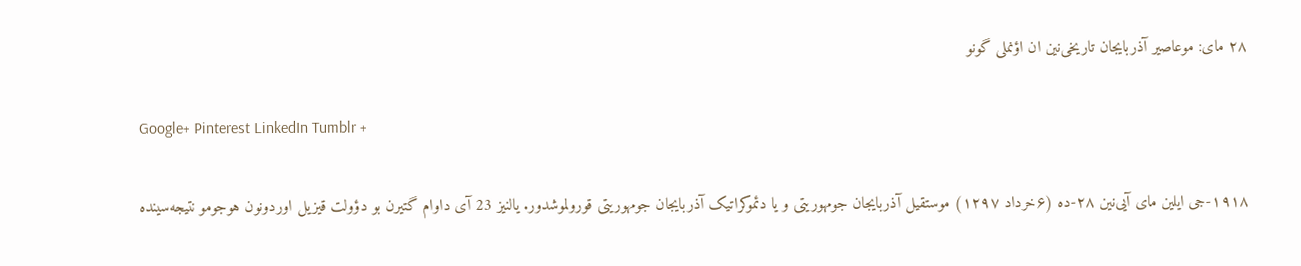۲۸ مای: موعاصیر آذربایجان تاریخی‌نین ان اؤنملی گونو

Google+ Pinterest LinkedIn Tumblr +

۱۹۱۸-جی ایلین مای آیی‌نین ۲۸-ده (۶خرداد ۱۲۹۷) موستقیل آذربایجان جومهوریتی و یا دئموکراتیک آذربایجان جومهوریتی‌ قورولموشدور. یالنیز 23 آی داوام گتیرن بو دؤولت قیزیل اوردونون هوجومو نتیجه‌سینده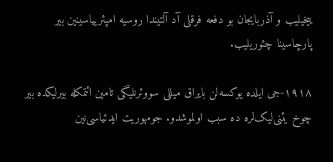ییخیلیب و آذربایجان بو دفعه فرقلی آد آلتیندا روسیه امپئرییاسینین بیر پارچاسینا چئوریلیب.

۱۹۱۸-جی ایلده یوکسه‌لن بایراق میللی سووئرنلیگی تامین ائتمکله بیرلیکده بیر چوخ یئنی‌لیک‌لره ده سبب اولموشدو. جومهوریت ایدئیاسی‌نین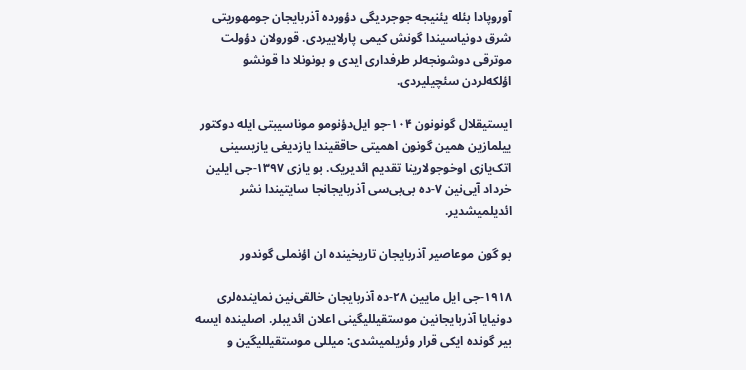آوروپادا بئله یئنیجه جوجردیگی دؤورده آذربایجان جومهوریتی شرق دونیاسیندا گونش کیمی پارلاییردی. قورولان دؤولت موترقی دوشونجه‌لر طرفداری ایدی و بونونلا دا قونشو اؤلکه‌لردن سئچیلیردی.

ایستیقلال گونونون ۱۰۴-جو ایل‌دؤنومو موناسیبتی ایله دوکتور ییلمازین همین گونون اهمیتی حاققیندا یازدیغی یازیسینی اتک‌یازی اوخوجولارینا تقدیم ائدیریک. بو یازی ۱۳۹۷-جی ایلین خرداد آیی‌نین ۷-ده بی‌بی‌سی آذربایجانجا سایتیندا نشر ائدیلمیشدیر.

بو گون موعاصیر آذربایجان تاریخینده ان اؤنملی گوندور

۱۹۱۸-جی ایل مایین ۲۸-ده آذربایجان خالقی‌نین نماینده‌لری دونیایا آذربایجانین موستقیللیگینی اعلان ائدیبلر. اصلینده ایسه بیر گونده ایکی قرار وئریلمیشدی: میللی موستقیللیگین و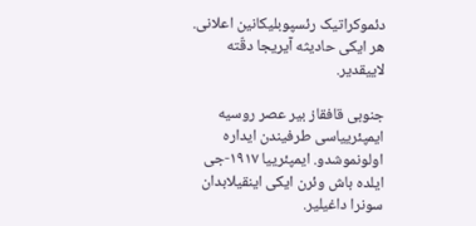دئموکراتیک رئسپوبلیکانین اعلانی. هر ایکی حادیثه آیریجا دقّته لاییقدیر.

جنوبی قافقاز بیر عصر روسیه ایمپئرییاسی طرفیندن ایداره اولونموشدو. ایمپئرییا ۱۹۱۷-جی ایلده باش وئرن ایکی اینقیلابدان سونرا داغیلیر.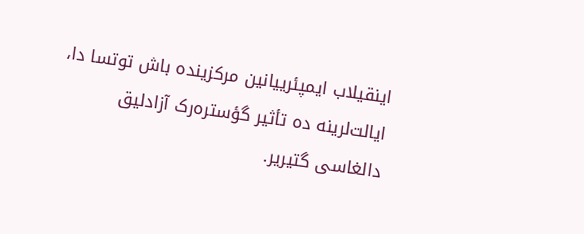اینقیلاب ایمپئرییانین مرکزینده باش توتسا دا، ایالت‌لرینه ده تأثیر گؤستره‌رک آزادلیق دالغاسی گتیریر.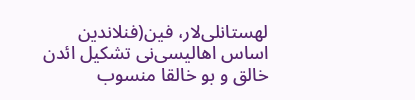لهستانلی‌لار، فین(فنلاندین اساس اهالیسی‌نی تشکیل ائدن خالق و بو خالقا منسوب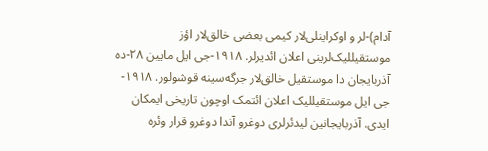آدام)-لر و اوکراینلی‌لار کیمی بعضی خالق‌لار اؤز موستقیللیک‌لرینی اعلان ائدیرلر. ۱۹۱۸-جی ایل مایین ۲۸-ده آذربایجان دا موستقیل خالق‌لار جرگه‌سینه قوشولور. ۱۹۱۸-جی ایل موستقیللیک اعلان ائتمک اوچون تاریخی ایمکان ایدی. آذربایجانین لیدئرلری دوغرو آندا دوغرو قرار وئره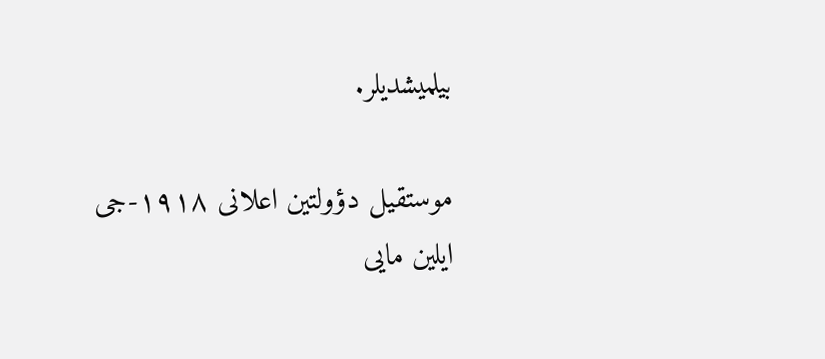بیلمیشدیلر.

موستقیل دؤولتین اعلانی ۱۹۱۸-جی ایلین مایی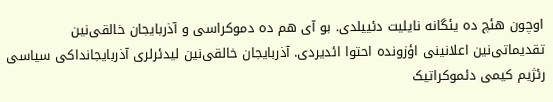اوچون هئچ ده یئگانه نایلیت دئییلدی. بو آی هم ده دموکراسی و آذربایجان خالقی‌نین تقدیماتی‌نین اعلانینی اؤزونده احتوا ائدیردی. آذربایجان خالقی‌نین لیدئرلری آذربایجانداکی سیاسی رئژیم کیمی دئموکراتیک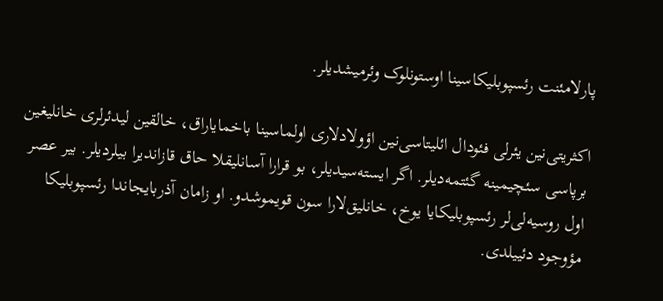پارلامئنت رئسپوبلیکاسینا اوستونلوک وئرمیشدیلر.

اکثریتی‌نین یئرلی فئودال ائلیتاسی‌نین اؤولادلاری اولماسینا باخمایاراق، خالقین لیدئرلری خانلیغین برپاسی سئچیمینه گئتمه‌دیلر. اگر ایسته‌سیدیلر، بو قرارا آسانلیقلا حاق قازاندیرا بیلردیلر. بیر عصر اول روسیه‌لی‌لر رئسپوبلیکایا یوخ، خانلیق‌لارا سون قویموشدو. او زامان آذربایجاندا رئسپوبلیکا مؤوجود دئییلدی.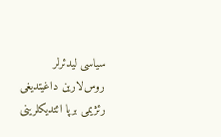سیاسی لیدئرلر روس‌لارین داغیتدیغی رئژیمی برپا ائتدیکلرینی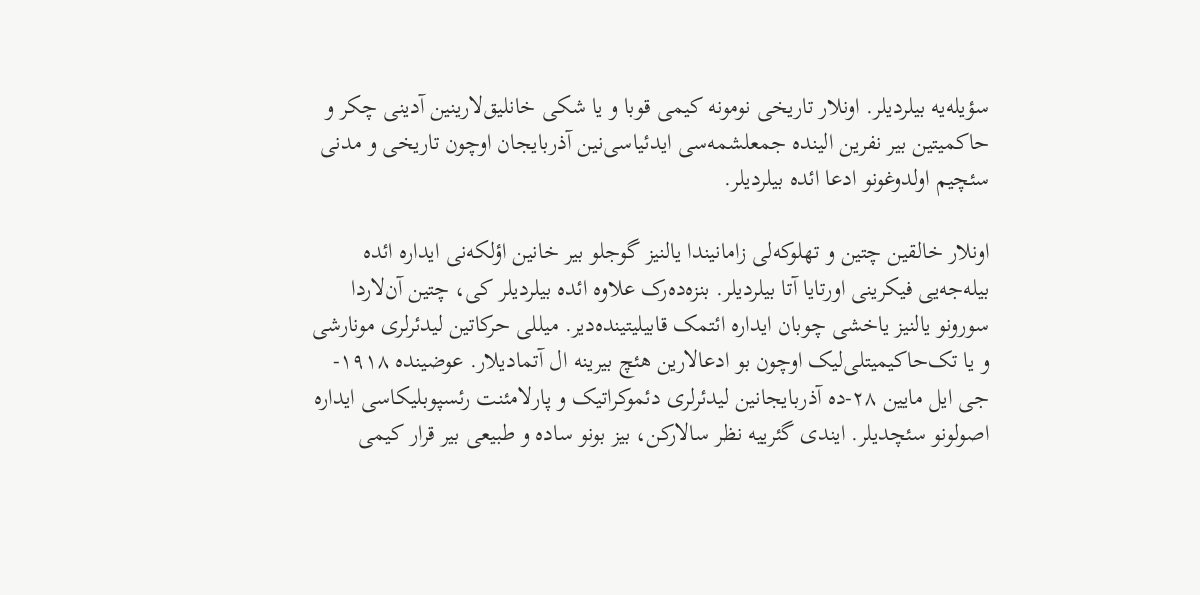سؤیله‌یه بیلردیلر. اونلار تاریخی نومونه کیمی قوبا و یا شکی خانلیق‌لارینین آدینی چکر و حاکمیتین بیر نفرین الینده جمعلشمه‌سی ایدئیاسی‌نین آذربایجان اوچون تاریخی و مدنی سئچیم اولدوغونو ادعا ائده بیلردیلر.

اونلار خالقین چتین و تهلوکه‌لی زامانیندا یالنیز گوجلو بیر خانین اؤلکه‌نی ایداره ائده بیله‌جه‌یی فیکرینی اورتایا آتا بیلردیلر. بنزه‌ده‌رک علاوه ائده بیلردیلر کی، چتین آن‌لاردا سورونو یالنیز یاخشی چوبان ایداره ائتمک قابیلیتینده‌دیر. میللی حرکاتین لیدئرلری مونارشی و یا تک‌حاکیمیتلی‌لیک اوچون بو ادعالارین هئچ بیرینه ال آتمادیلار. عوضینده ۱۹۱۸-جی ایل مایین ۲۸-ده آذربایجانین لیدئرلری دئموکراتیک و پارلامئنت رئسپوبلیکاسی ایداره اصولونو سئچدیلر. ایندی گئرییه نظر سالارکن، بیز بونو ساده و طبیعی بیر قرار کیمی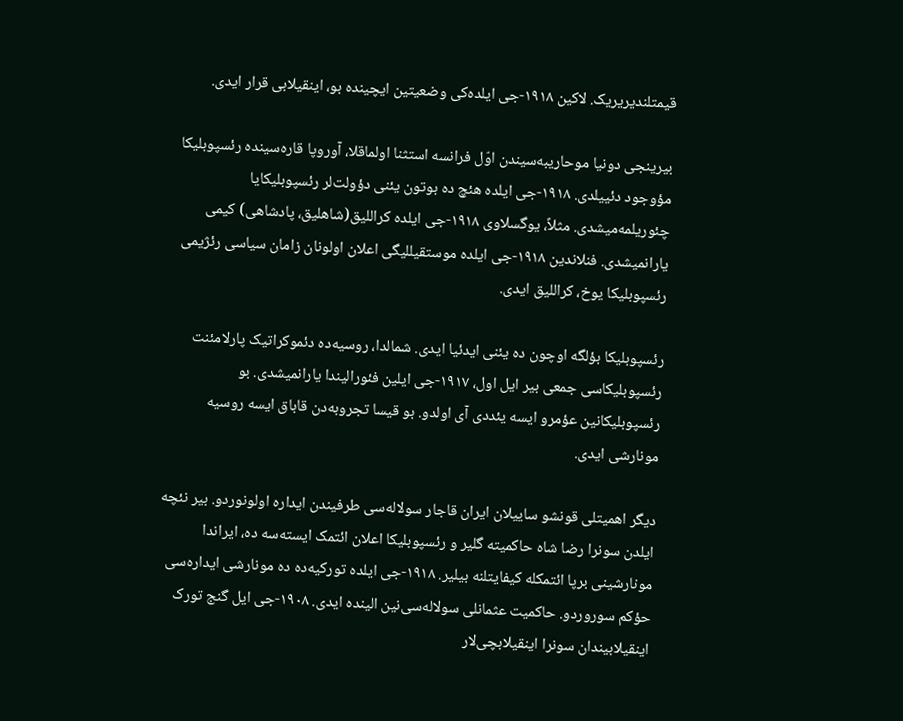قیمتلندیریریک. لاکین ۱۹۱۸-جی ایلده‌کی وضعیتین ایچینده بو، اینقیلابی قرار ایدی.

بیرینجی دونیا موحاریبه‌سیندن اوّل فرانسه استثنا اولماقلا، آوروپا قاره‌سینده رئسپوبلیکا مؤوجود دئییلدی. ۱۹۱۸-جی ایلده هئچ ده بوتون یئنی دؤولت‌لر رئسپوبلیکایا چئوریلمه‌میشدی. مثلاً، یوگسلاوی ۱۹۱۸-جی ایلده کراللیق(شاهلیق، پادشاهی) کیمی یارانمیشدی. فنلاندین ۱۹۱۸-جی ایلده موستقیللیگی اعلان اولونان زامان سیاسی رئژیمی رئسپوبلیکا یوخ، کراللیق ایدی.

رئسپوبلیکا بؤلگه اوچون ده یئنی ایدئیا ایدی. شمالدا، روسیه‌ده دئموکراتیک پارلامئنت رئسپوبلیکاسی جمعی بیر ایل اول، ۱۹۱۷-جی ایلین فئورالیندا یارانمیشدی. بو رئسپوبلیکانین عؤمرو ایسه یئددی آی اولدو. بو قیسا تجروبه‌دن قاباق ایسه روسیه مونارشی ایدی.

دیگر اهمیتلی قونشو ساییلان ایران قاجار سولاله‌سی طرفیندن ایداره اولونوردو. بیر نئچه ایلدن سونرا رضا شاه حاکمیته گلیر و رئسپوبلیکا اعلان ائتمک ایسته‌سه ده، ایراندا مونارشینی برپا ائتمکله کیفایتلنه بیلیر. ۱۹۱۸-جی ایلده تورکیه‌ده ده مونارشی ایداره‌سی حؤکم سوروردو. حاکمیت عثمانلی سولاله‌سی‌نین الینده ایدی. ۱۹۰۸-جی ایل گنج تورک اینقیلابیندان سونرا اینقیلابچی‌لار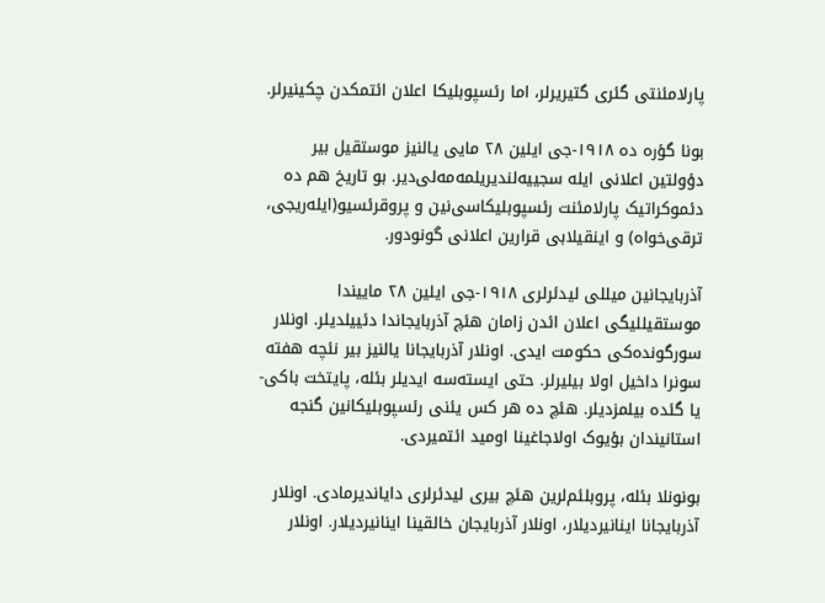پارلامئنتی گئری گتیریرلر، اما رئسپوبلیکا اعلان ائتمکدن چکینیرلر.

بونا گؤره ده ۱۹۱۸-جی ایلین ۲۸ مایی یالنیز موستقیل بیر دؤولتین اعلانی ایله سجییه‌لندیریلمه‌مه‌لی‌دیر. بو تاریخ هم ده دئموکراتیک پارلامئنت رئسپوبلیکاسی‌نین و پروقرئسیو(ایله‌ریجی، ترقی‌خواه) و اینقیلابی قرارین اعلانی گونودور.

آذربایجانین میللی لیدئرلری ۱۹۱۸-جی ایلین ۲۸ ماییندا موستقیللیگی اعلان ائد‌ن زامان هئچ آذربایجاندا دئییلدیلر. اونلار سورگونده‌کی حکومت ایدی. اونلار آذربایجانا یالنیز بیر نئچه هفته سونرا داخیل اولا بیلیرلر. حتی ایسته‌سه ایدیلر بئله، پایتخت باکی-یا گئده بیلمزدیلر. هئچ ده هر کس یئنی رئسپوبلیکانین گنجه استانیندان بؤیوک اولاجاغینا اومید ائتمیردی.

بونونلا بئله، پروبلئم‌لرین هئچ بیری لیدئرلری دایاندیرمادی. اونلار آذربایجانا اینانیردیلار، اونلار آذربایجان خالقینا اینانیردیلار. اونلار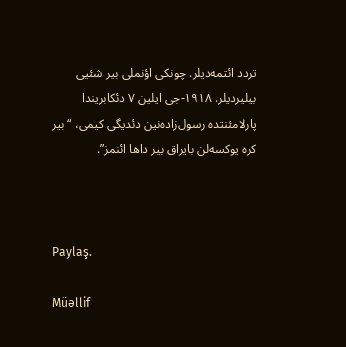تردد ائتمه‌دیلر. چونکی اؤنملی بیر شئیی بیلیردیلر. ۱۹۱۸-جی ایلین ۷ دئکابریندا پارلامئنتده رسول‌زاده‌نین دئدیگی کیمی، “بیر کره یوکسه‌لن بایراق بیر داها ائنمز”.



Paylaş.

Müəllif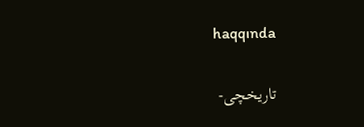haqqında

تاریخچی-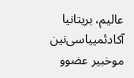عالیم، بریتانیا آکادئمییاسی‌نین موخبیر عضوو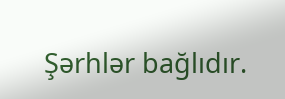Şərhlər bağlıdır.